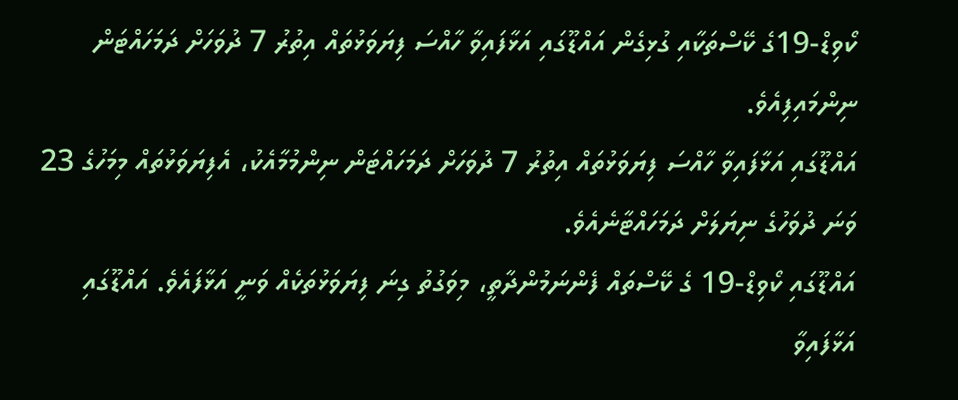ކޯވިޑް-19ގެ ކޭސްތަކާއި ގުޅިގެން އައްޑޫގައި އަޅާފައިވާ ހާއްސަ ފިޔަވަޅުތައް އިތުރު 7 ދުވަހަށް ދަމަހައްޓަން ނިންމައިފިއެވެ.
އައްޑޫގައި އަޅާފައިވާ ހާއްސަ ފިޔަވަޅުތައް އިތުރު 7 ދުވަހަށް ދަމަހައްޓަން ނިންމުމާއެކު، އެފިޔަވަޅުތައް މިމަހުގެ 23 ވަނަ ދުވަހުގެ ނިޔަލަށް ދަމަހައްޓާނެއެވެ.
އައްޑޫގައި ކޯވިޑް-19 ގެ ކޭސްތައް ފެންނަމުންދާތީ، މިވަގުތު ގިނަ ފިޔަވަޅުތަކެއް ވަނީ އަޅާފައެވެ. އައްޑޫގައި އަޅާފައިވާ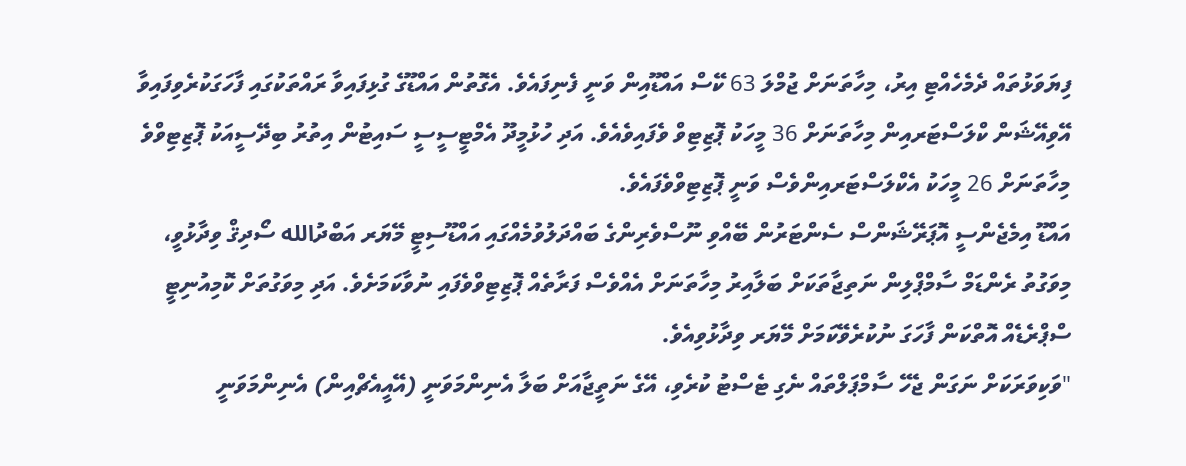ފިޔަވަޅުތައް ދެމެހެއްޓި އިރު، މިހާތަނަށް ޖުމްލަ 63 ކޭސް އައްޑޫއިން ވަނީ ފެނިފައެވެ. އެގޮތުން އައްޑޫގެ ގުޅިފައިވާ ރައްތަކުގައި ފާހަގަކުރެވިފައިވާ އޭވިއޭޝަން ކްލަސްޓަރއިން މިހާތަނަށް 36 މީހަކު ޕޮޒިޓިވް ވެފައިވެއެވެ. އަދި ހުޅުމީދޫ އެމްޓީސީސީ ސައިޓުން އިތުރު ބިދޭސީއަކު ޕޮޒިޓިވްވެ މިހާތަނަށް 26 މީހަކު އެކްލަސްޓަރއިންވެސް ވަނީ ޕޮޒިޓިވްވެފައެވެ.
އައްޑޫ އިމެޖެންސީ އޮޕަރޭޝަންސް ސެންޓަރުން ބޭއްވި ނޫސްވެރިންގެ ބައްދަލުވުމެއްގައި އައްޑޫސިޓީ މޭޔަރ އަބްދުالله ސޯދިޤް ވިދާޅުވީ، މިވަގުތު ރެންޑަމް ސާމްޕްލިން ނަތިޖާތަކަށް ބަލާއިރު މިހާތަނަށް އެއްވެސް ފަރާތެއް ޕޮޒިޓިވްވެފައި ނުވާކަމަށެވެ. އަދި މިވަގުތަށް ކޮމިއުނިޓީ ސްޕްރެޑެއް އޮތްކަން ފާހަގަ ނުކުރެވޭކަމަށް މޭޔަރ ވިދާޅުވިއެވެ.
"ވަކިވަރަކަށް ނަގަން ޖެހޭ ސާމްޕަލްތައް ނެގި ޓެސްޓު ކުރެވި، އޭގެ ނަތީޖާއަށް ބަލާ އެނިންމަވަނީ (އޭއީއެޗްއިން) އެނިންމަވަނީ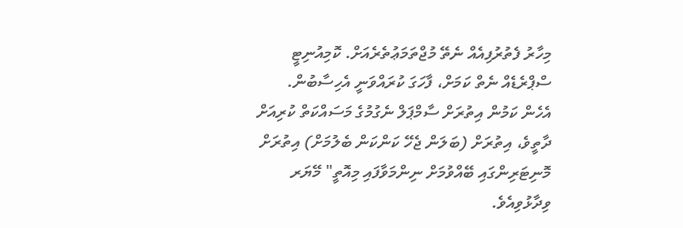މިހާރު ފެތުރުފިއެއް ނެތޭ މުޖްތަމަޢުތެރެއަށް. ކޮމިއުނިޓީ ސްޕްރެޑެއް ނެތް ކަމަށް، ފާހަގަ ކުރައްވަނީ އެހިސާބުން. އެހެން ކަމުން އިތުރަށް ސާމްޕަލް ނެގުމުގެ މަސައްކަތް ކުރިއަށް ދާތީވެ، އިތުރަށް (ބަލަން ޖެހޭ ކަންކަން ބެލުމަށް) އިތުރަށް މޮނިޓަރިންގައި ބޭއްވުމަށް ނިންމަވާފައި މިއޮތީ" މޭޔަރ ވިދާޅުވިއެވެ.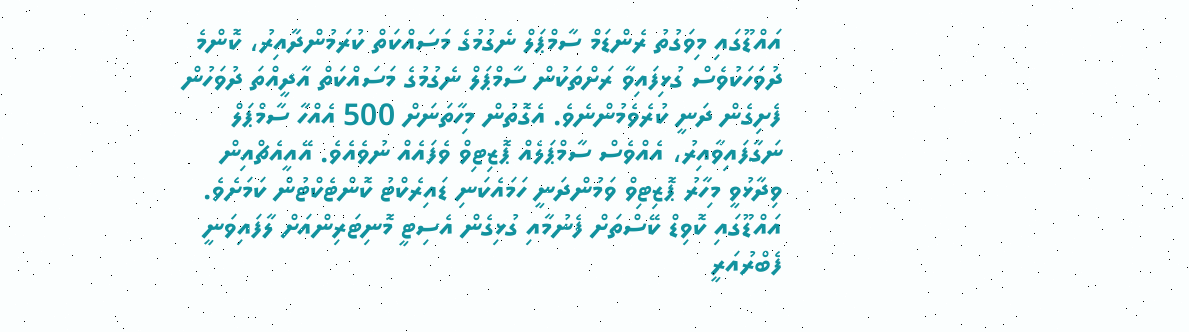އައްޑޫގައި މިވަގުތު ރެންޑަމް ސާމްޕަލް ނެގުމުގެ މަސައްކަތް ކުރަމުންދާއިރު، ކޮންމެ ދުވަހަކުވެސް ގުޅިފައިވާ ރަށްތަކުން ސާމްޕަލް ނެގުމުގެ މަސައްކަތް އާދީއްތަ ދުވަހުން ފެށިގެން ދަނީ ކުރެވެމުންނެވެ. އެގޮތުން މިހާތަނަށް 500 އެއްހާ ސާމްޕަލް ނަގާފައިވާއިރު، އެއްވެސް ސާމްޕަލެއް ޕޮޒިޓިވް ވެފައެއް ނުވެއެވެ. އޭއީއެޗްއިން ވިދާޅުވީ މިހާރު ޕޮޒިޓިވް ވަމުންދަނީ ހަމައެކަނި ޑައިރެކްޓު ކޮންޓެކްޓުން ކަމަށެވެ.
އައްޑޫގައި ކޮވިޑް ކޭސްތަށް ފެނުމާއި ގުޅިގެން އެސިޓީ މޮނިޓަރިންއަށް ލާފައިވަނީ ފެބްރުއަރީ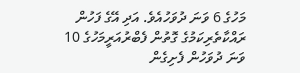މަހުގެ 6 ވަނަ ދުވަހުއެވެ. އަދި އޭގެ ފަހުން ރައްކާތެރިކަމުގެ ގޮތުން ފެބްރުއަރީމަހުގެ 10 ވަނަ ދުވަހުން ފެށިގެން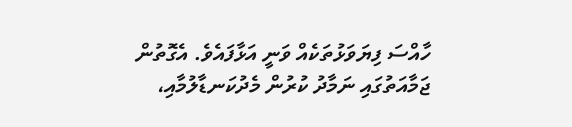ހާއްސަ ފިޔަވަޅުތަކެއް ވަނީ އަޅާފައެވެ. އެގޮތުން ޖަމާއަތުގައި ނަމާދު ކުރުން މެދުކަނޑާލުމާއި،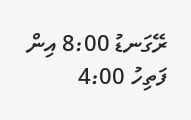ރޭގަނޑު 8:00 އިން ފަތިހު 4:00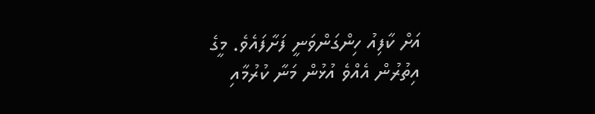އަށް ކާފިއު ހިންގަންވަނީ ފަށާފައެވެ. މީގެ އިތުރުން އެއްވެ އުޅުން މަނާ ކުރުމާއި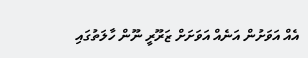އެއް އަވަށުން އަނެއް އަވަށަށް ޒަރޫރީ ނޫން ހާލަތުގައި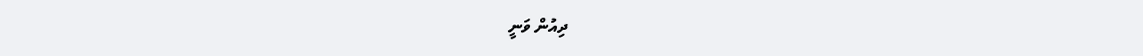ދިއުން ވަނީ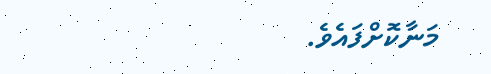މަނާކޮށްފައެވެ.